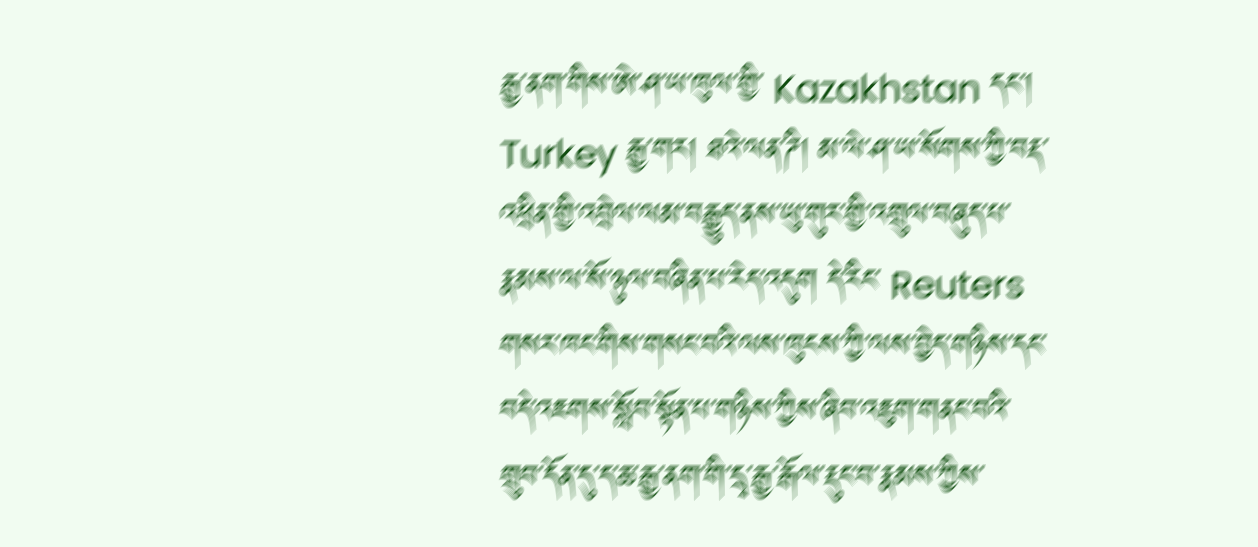རྒྱ་ནག་གིས་ཨེ་ཤ་ཡ་ཁུལ་གྱི་ Kazakhstan དང་། Turkey རྒྱ་གར། ཐའེ་ལན་ཌི། མ་ལེ་ཤ་ཡ་སོགས་ཀྱི་བརྡ་འཕྲིན་གྱི་འབྲེལ་ལམ་བརྒྱུད་ནས་ཡུ་གུར་གྱི་འགྲུལ་བཞུད་པ་རྣམས་ལ་སོ་ཉུལ་བཞིན་པ་རེད་འདུག དེ་རིང་ Reuters གསར་ཁང་གིས་གསང་བའི་ལས་ཁུངས་ཀྱི་ལས་བྱེད་གཉིས་དང་བདེ་འཇགས་སློབ་སྟོན་པ་གཉིས་ཀྱིས་ཞིབ་འཇུག་གནང་བའི་གྲུབ་དོན་དུ་ད་ཆ་རྒྱ་ནག་གི་དྲྭ་རྒྱ་རྒོལ་རྡུང་བ་རྣམས་ཀྱིས་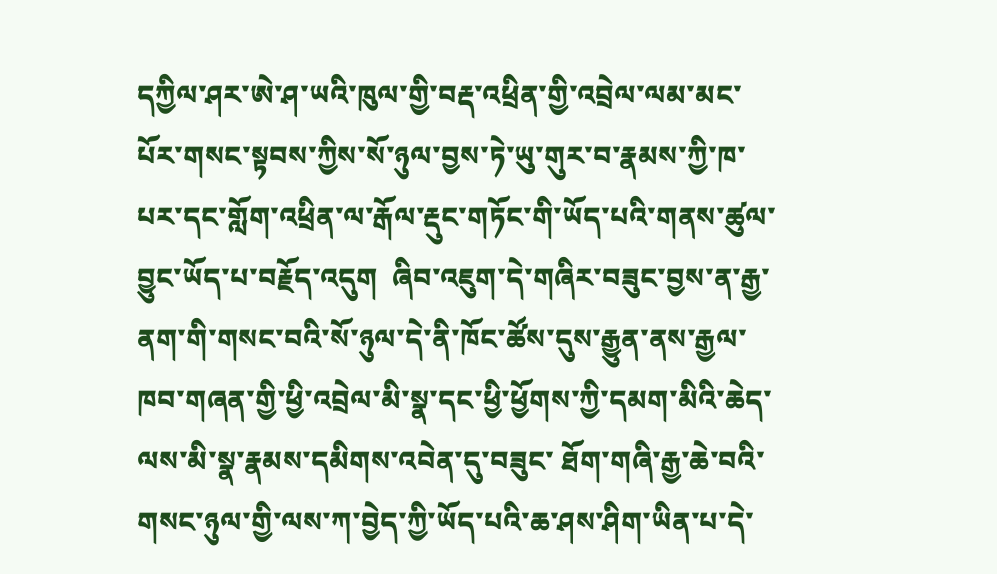དཀྱིལ་ཤར་ཨེ་ཤ་ཡའི་ཁུལ་གྱི་བརྡ་འཕྲིན་གྱི་འབྲེལ་ལམ་མང་པོར་གསང་སྟབས་ཀྱིས་སོ་ཉུལ་བྱས་ཏེ་ཡུ་གུར་བ་རྣམས་ཀྱི་ཁ་པར་དང་གློག་འཕྲིན་ལ་རྒོལ་རྡུང་གཏོང་གི་ཡོད་པའི་གནས་ཚུལ་བྱུང་ཡོད་པ་བརྗོད་འདུག  ཞིབ་འཇུག་དེ་གཞིར་བཟུང་བྱས་ན་རྒྱ་ནག་གི་གསང་བའི་སོ་ཉུལ་དེ་ནི་ཁོང་ཚོས་དུས་རྒྱུན་ནས་རྒྱལ་ཁབ་གཞན་གྱི་ཕྱི་འབྲེལ་མི་སྣ་དང་ཕྱི་ཕྱོགས་ཀྱི་དམག་མིའི་ཆེད་ལས་མི་སྣ་རྣམས་དམིགས་འབེན་དུ་བཟུང་ ཐོག་གཞི་རྒྱ་ཆེ་བའི་གསང་ཉུལ་གྱི་ལས་ཀ་བྱེད་ཀྱི་ཡོད་པའི་ཆ་ཤས་ཤིག་ཡིན་པ་དེ་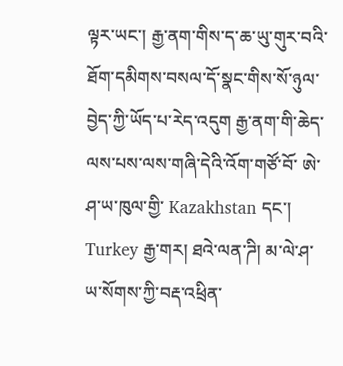ལྟར་ཡང་། རྒྱ་ནག་གིས་ད་ཆ་ཡུ་གུར་བའི་ཐོག་དམིགས་བསལ་དོ་སྣང་གིས་སོ་ཉུལ་བྱེད་ཀྱི་ཡོད་པ་རེད་འདུག རྒྱ་ནག་གི་ཆེད་ལས་པས་ལས་གཞི་དེའི་འོག་གཙོ་བོ་ ཨེ་ཤ་ཡ་ཁུལ་གྱི་ Kazakhstan དང་། Turkey རྒྱ་གར། ཐའེ་ལན་ཌི། མ་ལེ་ཤ་ཡ་སོགས་ཀྱི་བརྡ་འཕྲིན་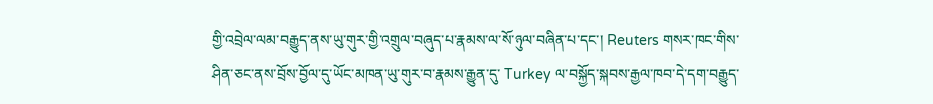གྱི་འབྲེལ་ལམ་བརྒྱུད་ནས་ཡུ་གུར་གྱི་འགྲུལ་བཞུད་པ་རྣམས་ལ་སོ་ཉུལ་བཞིན་པ་དང་། Reuters གསར་ཁང་གིས་ཤིན་ཅང་ནས་བྲོས་བྱོལ་དུ་ཡོང་མཁན་ཡུ་གུར་བ་རྣམས་རྒྱུན་དུ་ Turkey ལ་བསྐྱོད་སྐབས་རྒྱལ་ཁབ་དེ་དག་བརྒྱུད་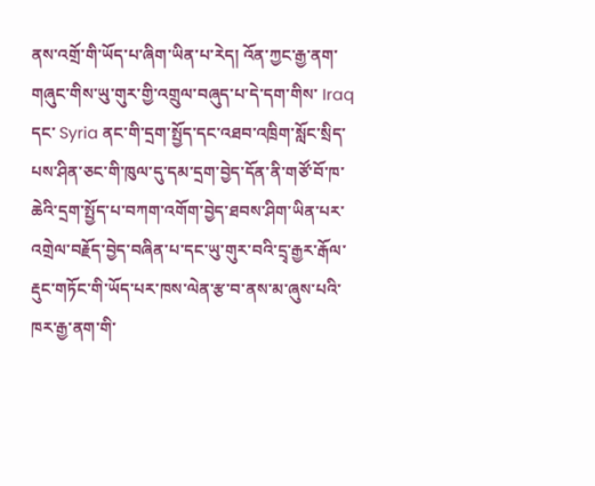ནས་འགྲོ་གི་ཡོད་པ་ཞིག་ཡིན་པ་རེད། འོན་ཀྱང་རྒྱ་ནག་གཞུང་གིས་ཡུ་གུར་གྱི་འགྲུལ་བཞུད་པ་དེ་དག་གིས་ Iraq དང་ Syria ནང་གི་དྲག་སྤྱོད་དང་འཐབ་འཁྲིག་སློང་སྲིད་པས་ཤིན་ཅང་གི་ཁུལ་དུ་དམ་དྲག་བྱེད་དོན་ནི་གཙོ་བོ་ཁ་ཆེའི་དྲག་སྤྱོད་པ་བཀག་འགོག་བྱེད་ཐབས་ཤིག་ཡིན་པར་འགྲེལ་བརྗོད་བྱེད་བཞིན་པ་དང་ཡུ་གུར་བའི་དྲྭ་རྒྱར་རྒོལ་རྡུང་གཏོང་གི་ཡོད་པར་ཁས་ལེན་རྩ་བ་ནས་མ་ཞུས་པའི་ཁར་རྒྱ་ནག་གི་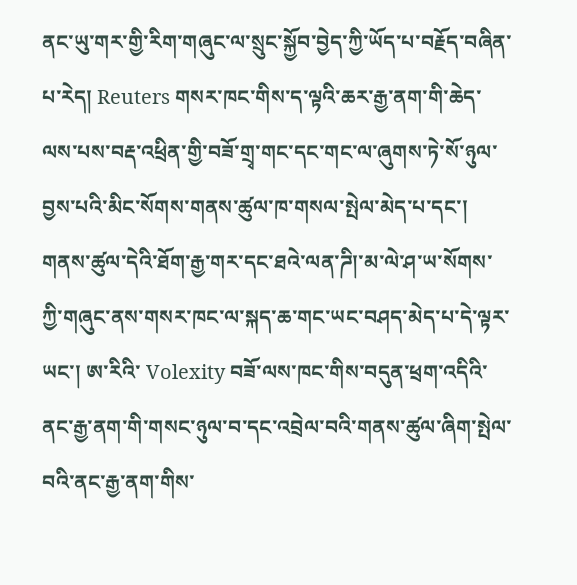ནང་ཡུ་གར་གྱི་རིག་གཞུང་ལ་སྲུང་སྐྱོབ་བྱེད་ཀྱི་ཡོད་པ་བརྗོད་བཞིན་པ་རེད། Reuters གསར་ཁང་གིས་ད་ལྟའི་ཆར་རྒྱ་ནག་གི་ཆེད་ལས་པས་བརྡ་འཕྲིན་གྱི་བཟོ་གྲྭ་གང་དང་གང་ལ་ཞུགས་ཏེ་སོ་ཉུལ་བྱས་པའི་མིང་སོགས་གནས་ཚུལ་ཁ་གསལ་སྤེལ་མེད་པ་དང་། གནས་ཚུལ་དེའི་ཐོག་རྒྱ་གར་དང་ཐའེ་ལན་ཌི།་མ་ལེ་ཤ་ཡ་སོགས་ཀྱི་གཞུང་ནས་གསར་ཁང་ལ་སྐད་ཆ་གང་ཡང་བཤད་མེད་པ་དེ་ལྟར་ཡང་། ཨ་རིའི་ Volexity བཟོ་ལས་ཁང་གིས་བདུན་ཕྲག་འདིའི་ནང་རྒྱ་ནག་གི་གསང་ཉུལ་བ་དང་འབྲེལ་བའི་གནས་ཚུལ་ཞིག་སྤེལ་བའི་ནང་རྒྱ་ནག་གིས་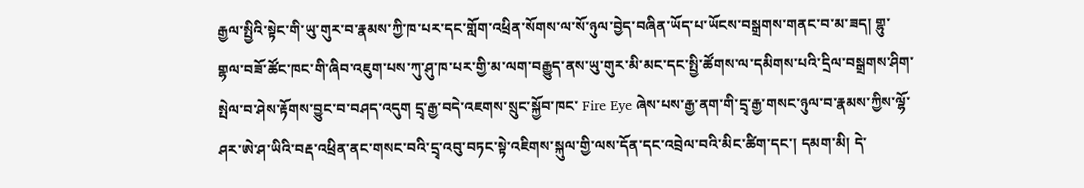རྒྱལ་སྤྱིའི་སྟེང་གི་ཡུ་གུར་བ་རྣམས་ཀྱི་ཁ་པར་དང་གློག་འཕྲིན་སོགས་ལ་སོ་ཉུལ་བྱེད་བཞིན་ཡོད་པ་ཡོངས་བསྒྲགས་གནང་བ་མ་ཟད། གྷུ་གྷལ་བཟོ་ཚོང་ཁང་གི་ཞིབ་འཇུག་པས་ཀུ་ཤུ་ཁ་པར་གྱི་མ་ལག་བརྒྱུད་ནས་ཡུ་གུར་མི་མང་དང་སྤྱི་ཚོགས་ལ་དམིགས་པའི་དྲིལ་བསྒྲགས་ཤིག་སྤེལ་བ་ཤེས་རྟོགས་བྱུང་བ་བཤད་འདུག དྲྭ་རྒྱ་བདེ་འཇགས་སྲུང་སྐྱོབ་ཁང་ Fire Eye ཞེས་པས་རྒྱ་ནག་གི་དྲྭ་རྒྱ་གསང་ཉུལ་བ་རྣམས་ཀྱིས་ལྷོ་ཤར་ཨེ་ཤ་ཡིའི་བརྡ་འཕྲིན་ནང་གསང་བའི་དྲྭ་འབུ་བཏང་སྟེ་འཇིགས་སྐུལ་གྱི་ལས་དོན་དང་འབྲེལ་བའི་མིང་ཚིག་དང་། དམག་མི། དེ་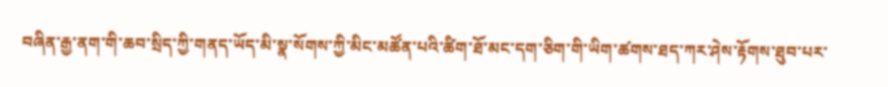བཞིན་རྒྱ་ནག་གི་ཆབ་སྲིད་ཀྱི་གནད་ཡོད་མི་སྣ་སོགས་ཀྱི་མིང་མཚོན་པའི་ཚིག་ཐོ་མང་དག་ཅིག་གི་ཡིག་ཚགས་ཐད་ཀར་ཤེས་རྟོགས་ཐུབ་པར་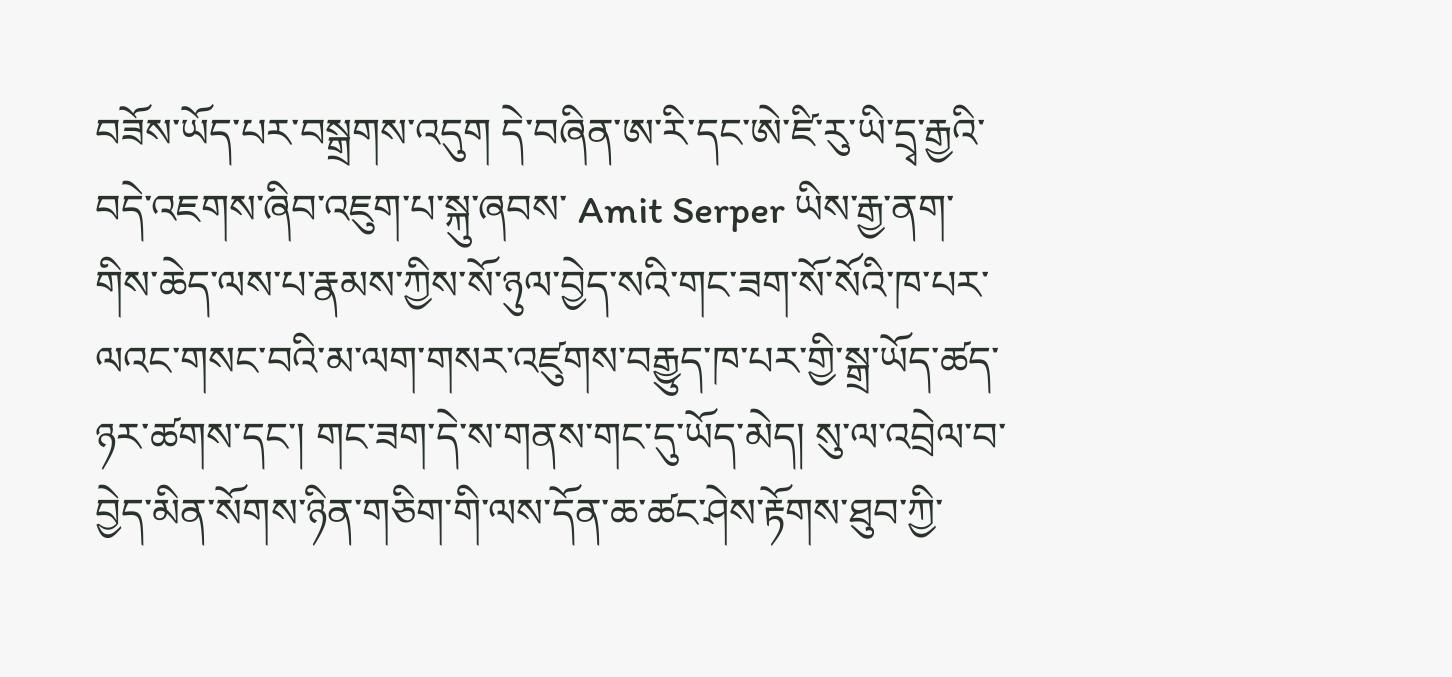བཟོས་ཡོད་པར་བསྒྲགས་འདུག དེ་བཞིན་ཨ་རི་དང་ཨེ་ཛི་རུ་ཡི་དྲྭ་རྒྱའི་བདེ་འཇགས་ཞིབ་འཇུག་པ་སྐུ་ཞབས་ Amit Serper ཡིས་རྒྱ་ནག་གིས་ཆེད་ལས་པ་རྣམས་ཀྱིས་སོ་ཉུལ་བྱེད་སའི་གང་ཟག་སོ་སོའི་ཁ་པར་ལའང་གསང་བའི་མ་ལག་གསར་འཛུགས་བརྒྱུད་ཁ་པར་གྱི་སྒྲ་ཡོད་ཚད་ཉར་ཚགས་དང་། གང་ཟག་དེ་ས་གནས་གང་དུ་ཡོད་མེད། སུ་ལ་འབྲེལ་བ་བྱེད་མིན་སོགས་ཉིན་གཅིག་གི་ལས་དོན་ཆ་ཚང་ཤེས་རྟོགས་ཐུབ་ཀྱི་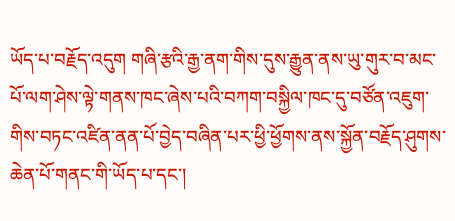ཡོད་པ་བརྗོད་འདུག གཞི་རྩའི་རྒྱ་ནག་གིས་དུས་རྒྱུན་ནས་ཡུ་གུར་བ་མང་པོ་ལག་ཤེས་ལྟེ་གནས་ཁང་ཞེས་པའི་བཀག་བསྐྱིལ་ཁང་དུ་བཙོན་འཇུག་གིས་བཏང་འཛིན་ནན་པོ་བྱེད་བཞིན་པར་ཕྱི་ཕྱོགས་ནས་སྐྱོན་བརྗོད་ཤུགས་ཆེན་པོ་གནང་གི་ཡོད་པ་དང་།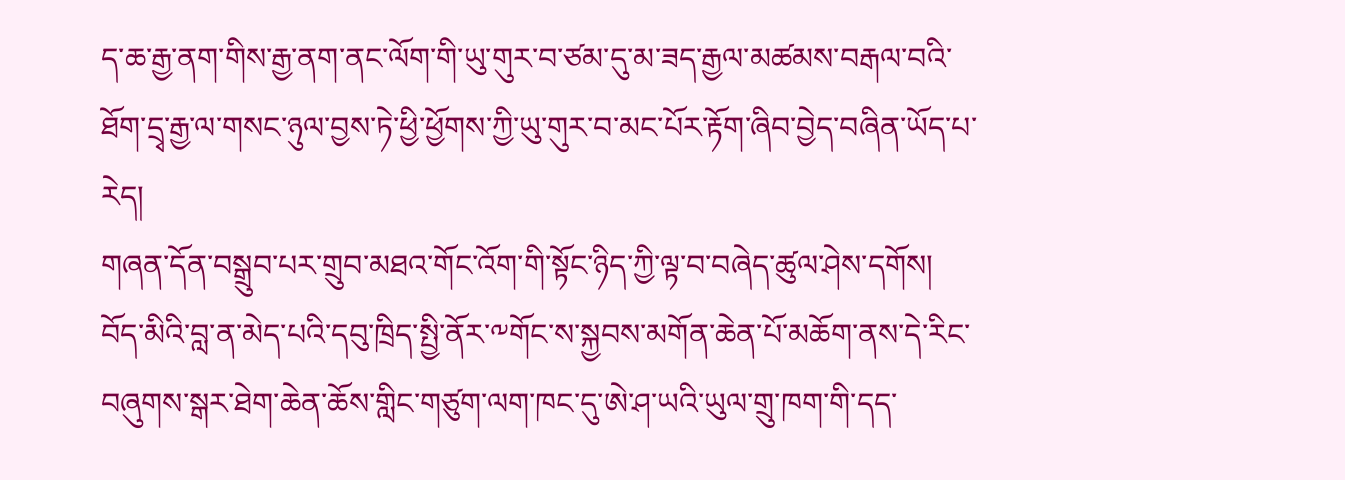ད་ཆ་རྒྱ་ནག་གིས་རྒྱ་ནག་ནང་ལོག་གི་ཡུ་གུར་བ་ཙམ་དུ་མ་ཟད་རྒྱལ་མཚམས་བརྒལ་བའི་ཐོག་དྲྭ་རྒྱ་ལ་གསང་ཉུལ་བྱས་ཏེ་ཕྱི་ཕྱོགས་ཀྱི་ཡུ་གུར་བ་མང་པོར་རྟོག་ཞིབ་བྱེད་བཞིན་ཡོད་པ་རེད།
གཞན་དོན་བསྒྲུབ་པར་གྲུབ་མཐའ་གོང་འོག་གི་སྟོང་ཉིད་ཀྱི་ལྟ་བ་བཞེད་ཚུལ་ཤེས་དགོས།
བོད་མིའི་བླ་ན་མེད་པའི་དབུ་ཁྲིད་སྤྱི་ནོར་༸གོང་ས་སྐྱབས་མགོན་ཆེན་པོ་མཆོག་ནས་དེ་རིང་བཞུགས་སྒར་ཐེག་ཆེན་ཆོས་གླིང་གཙུག་ལག་ཁང་དུ་ཨེ་ཤ་ཡའི་ཡུལ་གྲུ་ཁག་གི་དད་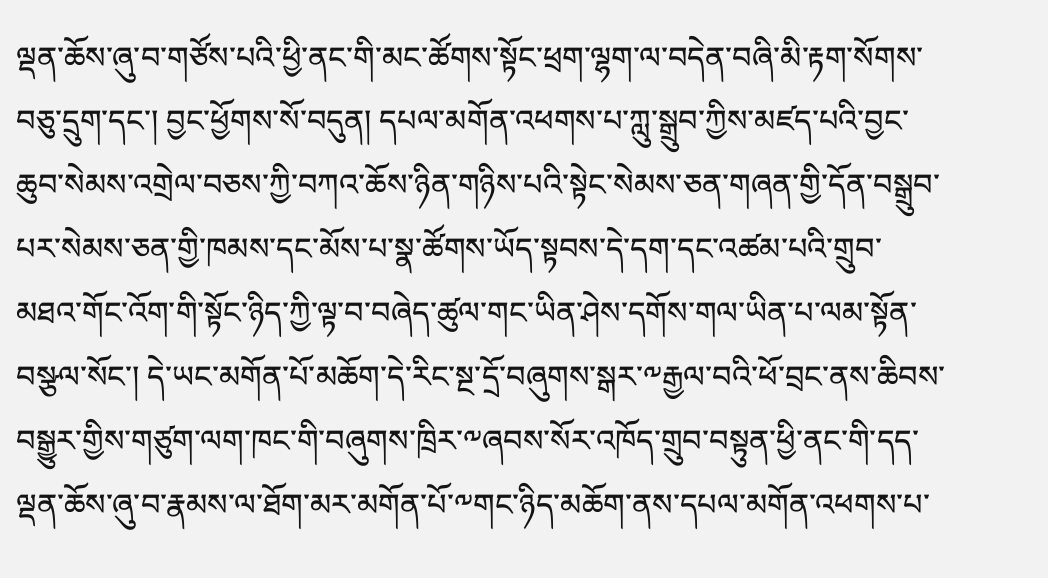ལྡན་ཆོས་ཞུ་བ་གཙོས་པའི་ཕྱི་ནང་གི་མང་ཚོགས་སྟོང་ཕྲག་ལྷག་ལ་བདེན་བཞི་མི་རྟག་སོགས་བཅུ་དྲུག་དང་། བྱང་ཕྱོགས་སོ་བདུན། དཔལ་མགོན་འཕགས་པ་ཀླུ་སྒྲུབ་ཀྱིས་མཛད་པའི་བྱང་ཆུབ་སེམས་འགྲེལ་བཅས་ཀྱི་བཀའ་ཆོས་ཉིན་གཉིས་པའི་སྟེང་སེམས་ཅན་གཞན་གྱི་དོན་བསྒྲུབ་པར་སེམས་ཅན་གྱི་ཁམས་དང་མོས་པ་སྣ་ཚོགས་ཡོད་སྟབས་དེ་དག་དང་འཚམ་པའི་གྲུབ་མཐའ་གོང་འོག་གི་སྟོང་ཉིད་ཀྱི་ལྟ་བ་བཞེད་ཚུལ་གང་ཡིན་ཤེས་དགོས་གལ་ཡིན་པ་ལམ་སྟོན་བསྩལ་སོང་། དེ་ཡང་མགོན་པོ་མཆོག་དེ་རིང་སྔ་དྲོ་བཞུགས་སྒར་༸རྒྱལ་བའི་ཕོ་བྲང་ནས་ཆིབས་བསྒྱུར་གྱིས་གཙུག་ལག་ཁང་གི་བཞུགས་ཁྲིར་༸ཞབས་སོར་འཁོད་གྲུབ་བསྟུན་ཕྱི་ནང་གི་དད་ལྡན་ཆོས་ཞུ་བ་རྣམས་ལ་ཐོག་མར་མགོན་པོ་༸གང་ཉིད་མཆོག་ནས་དཔལ་མགོན་འཕགས་པ་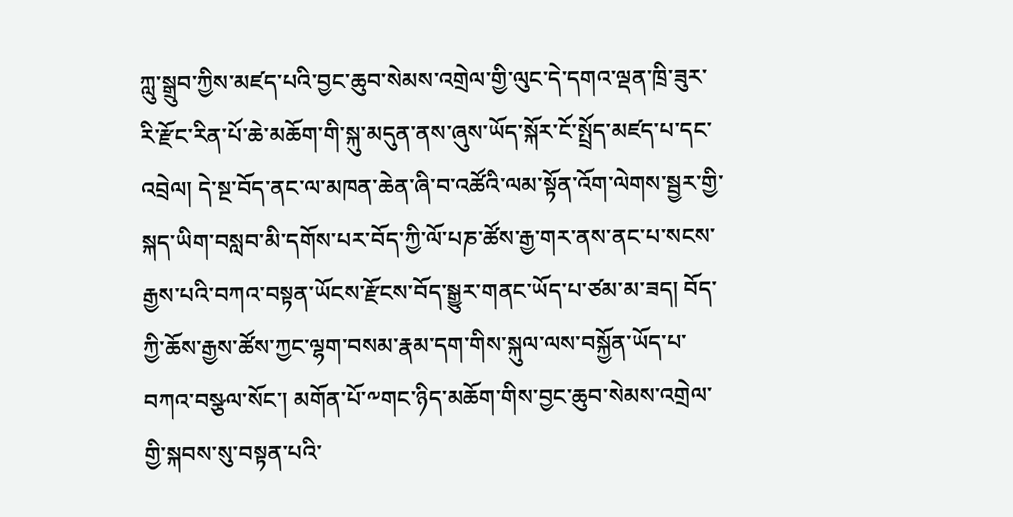ཀླུ་སྒྲུབ་ཀྱིས་མཛད་པའི་བྱང་ཆུབ་སེམས་འགྲེལ་གྱི་ལུང་དེ་དགའ་ལྡན་ཁྲི་ཟུར་རི་རྫོང་རིན་པོ་ཆེ་མཆོག་གི་སྐུ་མདུན་ནས་ཞུས་ཡོད་སྐོར་ངོ་སྤྲོད་མཛད་པ་དང་འབྲེལ། དེ་སྔ་བོད་ནང་ལ་མཁན་ཆེན་ཞི་བ་འཚོའི་ལམ་སྟོན་འོག་ལེགས་སྦྱར་གྱི་སྐད་ཡིག་བསླབ་མི་དགོས་པར་བོད་ཀྱི་ལོ་པཎ་ཚོས་རྒྱ་གར་ནས་ནང་པ་སངས་རྒྱས་པའི་བཀའ་བསྟན་ཡོངས་རྫོངས་བོད་སྒྱུར་གནང་ཡོད་པ་ཙམ་མ་ཟད། བོད་ཀྱི་ཆོས་རྒྱས་ཚོས་ཀྱང་ལྷག་བསམ་རྣམ་དག་གིས་སྐུལ་ལས་བསྐྱོན་ཡོད་པ་བཀའ་བསྩལ་སོང་། མགོན་པོ་༸གང་ཉིད་མཆོག་གིས་བྱང་ཆུབ་སེམས་འགྲེལ་གྱི་སྐབས་སུ་བསྟན་པའི་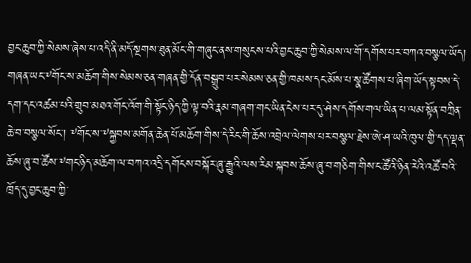བྱང་ཆུབ་ཀྱི་སེམས་ཞེས་པ་འདི་ནི་མདོ་སྔགས་ཐུན་མོང་གི་གཞུང་ནས་གསུངས་པའི་བྱང་ཆུབ་ཀྱི་སེམས་ལ་གོ་དགོས་པར་བཀའ་བསྩལ་ཡོད། གཞན་ཡང་༸གོང་ས་མཆོག་གིས་སེམས་ཅན་གཞན་གྱི་དོན་བསྒྲུབ་པར་སེམས་ཅན་གྱི་ཁམས་དང་མོས་པ་སྣ་ཚོགས་པ་ཞིག་ཡོད་སྟབས་དེ་དག་དང་འཚམ་པའི་གྲུབ་མཐའ་གོང་འོག་གི་སྟོང་ཉིད་ཀྱི་ལྟ་བའི་རྣམ་གཞག་གང་ཡིན་ངེས་པར་དུ་ཤེས་དགོས་གལ་ཡིན་པ་ལམ་སྟོན་བཀྲིན་ཆེ་བ་བསྩལ་སོང་། ༸གོང་ས་༸སྐྱབས་མགོན་ཆེན་པོ་མཆོག་གིས་དེ་རིང་གི་ཆོས་འབྲེལ་ལེགས་པར་བསྩལ་རྗེས་ཨེ་ཤ་ཡའི་ཁུལ་གྱི་དད་ལྡན་ཆོས་ཞུ་བ་ཚོས་༸གང་ཉིད་མཆོག་ལ་བཀའ་འདྲི་དགོངས་བསྐོར་ཞུ་རྒྱུའི་ལས་རིམ་སྐབས་ཆོས་ཞུ་བ་གཅིག་གིས་ང་ཚོའི་ཉིན་རེའི་འཚོ་བའི་ཁྲོད་དུ་བྱང་ཆུབ་ཀྱི་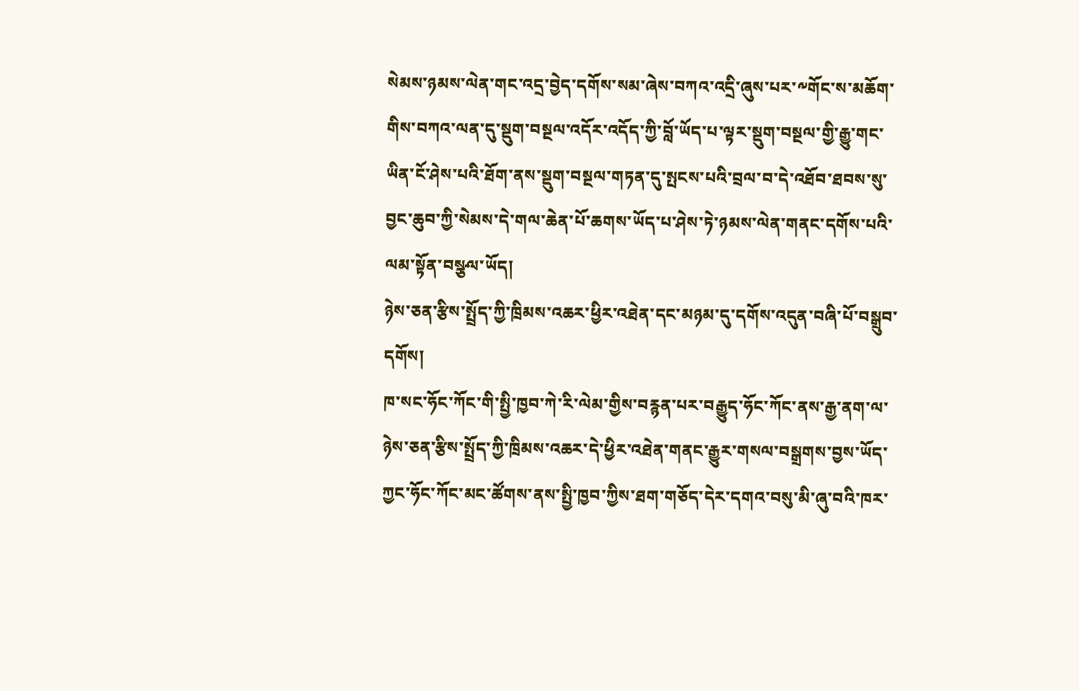སེམས་ཉམས་ལེན་གང་འདྲ་བྱེད་དགོས་སམ་ཞེས་བཀའ་འདྲི་ཞུས་པར་༸གོང་ས་མཆོག་གིས་བཀའ་ལན་དུ་སྡུག་བསྔལ་འདོར་འདོད་ཀྱི་བློ་ཡོད་པ་ལྟར་སྡུག་བསྔལ་གྱི་རྒྱུ་གང་ཡིན་ངོ་ཤེས་པའི་ཐོག་ནས་སྡུག་བསྔལ་གཏན་དུ་སྤངས་པའི་བྲལ་བ་དེ་འཐོབ་ཐབས་སུ་བྱང་ཆུབ་ཀྱི་སེམས་དེ་གལ་ཆེན་པོ་ཆགས་ཡོད་པ་ཤེས་ཏེ་ཉམས་ལེན་གནང་དགོས་པའི་ལམ་སྟོན་བསྩལ་ཡོད།
ཉེས་ཅན་རྩིས་སྤྲོད་ཀྱི་ཁྲིམས་འཆར་ཕྱིར་འཐེན་དང་མཉམ་དུ་དགོས་འདུན་བཞི་པོ་བསྒྲུབ་དགོས།
ཁ་སང་ཧོང་ཀོང་གི་སྤྱི་ཁྱབ་ཀེ་རི་ལེམ་གྱིས་བརྙན་པར་བརྒྱུད་ཧོང་ཀོང་ནས་རྒྱ་ནག་ལ་ཉེས་ཅན་རྩིས་སྤྲོད་ཀྱི་ཁྲིམས་འཆར་དེ་ཕྱིར་འཐེན་གནང་རྒྱུར་གསལ་བསྒྲགས་བྱས་ཡོད་ཀྱང་ཧོང་ཀོང་མང་ཚོགས་ནས་སྤྱི་ཁྱབ་ཀྱིས་ཐག་གཅོད་དེར་དགའ་བསུ་མི་ཞུ་བའི་ཁར་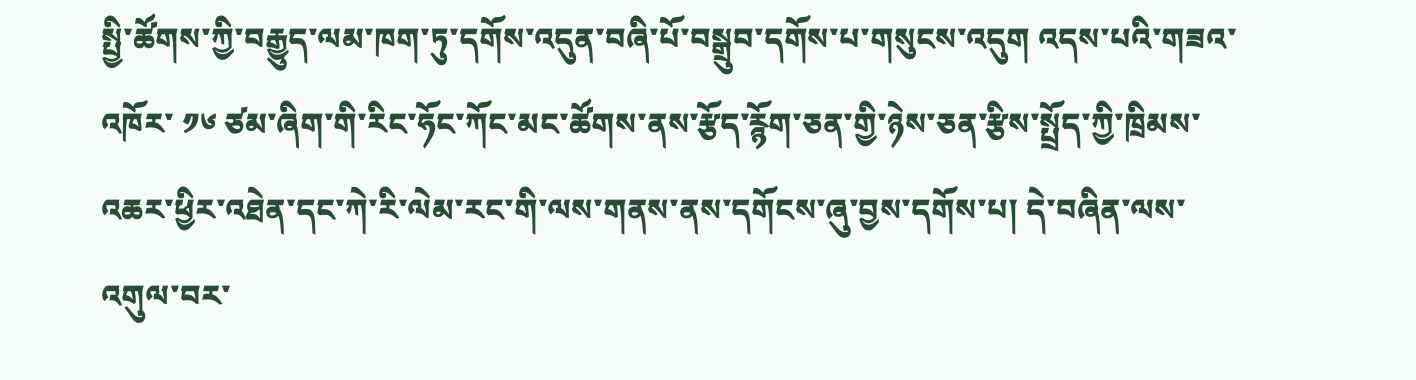སྤྱི་ཚོགས་ཀྱི་བརྒྱུད་ལམ་ཁག་ཏུ་དགོས་འདུན་བཞི་པོ་བསྒྲུབ་དགོས་པ་གསུངས་འདུག འདས་པའི་གཟའ་འཁོར་ ༡༦ ཙམ་ཞིག་གི་རིང་ཧོང་ཀོང་མང་ཚོགས་ནས་རྩོད་རྙོག་ཅན་གྱི་ཉེས་ཅན་རྩིས་སྤྲོད་ཀྱི་ཁྲིམས་འཆར་ཕྱིར་འཐེན་དང་ཀེ་རི་ལེམ་རང་གི་ལས་གནས་ནས་དགོངས་ཞུ་བྱས་དགོས་པ། དེ་བཞིན་ལས་འགུལ་བར་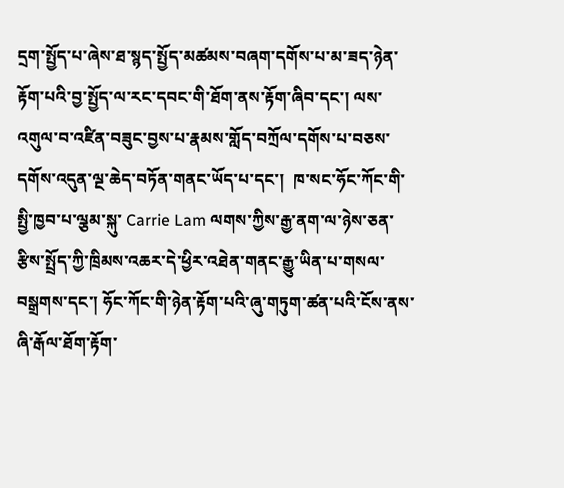དྲག་སྤྱོད་པ་ཞེས་ཐ་སྙད་སྤྱོད་མཚམས་བཞག་དགོས་པ་མ་ཟད་ཉེན་རྟོག་པའི་བྱ་སྤྱོད་ལ་རང་དབང་གི་ཐོག་ནས་རྟོག་ཞིབ་དང་། ལས་འགུལ་བ་འཛིན་བཟུང་བྱས་པ་རྣམས་གློད་བཀྲོལ་དགོས་པ་བཅས་དགོས་འདུན་ལྔ་ཆེད་བཏོན་གནང་ཡོད་པ་དང་།  ཁ་སང་ཧོང་ཀོང་གི་སྤྱི་ཁྱབ་པ་ལྕམ་སྐུ་ Carrie Lam ལགས་ཀྱིས་རྒྱ་ནག་ལ་ཉེས་ཅན་རྩིས་སྤྲོད་ཀྱི་ཁྲིམས་འཆར་དེ་ཕྱིར་འཐེན་གནང་རྒྱུ་ཡིན་པ་གསལ་བསྒྲགས་དང་། ཧོང་ཀོང་གི་ཉེན་རྟོག་པའི་ཞུ་གཏུག་ཚན་པའི་ངོས་ནས་ཞི་རྒོལ་ཐོག་རྟོག་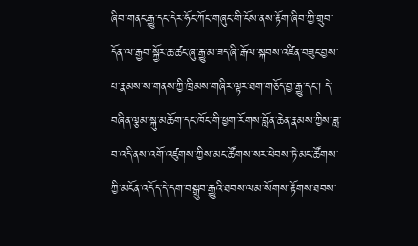ཞིབ་གནང་རྒྱུ་དང་དེར་ཧོང་ཀོང་གཞུང་གི་ངོས་ནས་རྟོག་ཞིབ་ཀྱི་གྲུབ་དོན་ལ་རྒྱབ་སྐྱོར་ཆ་ཚང་ཞུ་རྒྱུ་མ་ཟད་ཞི་རྒོལ་སྐབས་འཛིན་བཟུང་བྱས་པ་རྣམས་ས་གནས་ཀྱི་ཁྲིམས་གཞིར་ལྟར་ཐག་གཅོད་བྱ་རྒྱུ་དང་། དེ་བཞིན་ལྕམ་སྐུ་མཆོག་དང་ཁོང་གི་ཕྱག་རོགས་བློན་ཆེན་རྣམས་ཀྱིས་ཟླ་བ་འདི་ནས་འགོ་འཛུགས་ཀྱིས་མང་ཚོགས་སར་ཕེབས་ཏེ་མང་ཚོགས་ཀྱི་མངོན་འདོད་དེ་དག་བསྒྲུབ་རྒྱུའི་ཐབས་ལམ་སོགས་རྟོགས་ཐབས་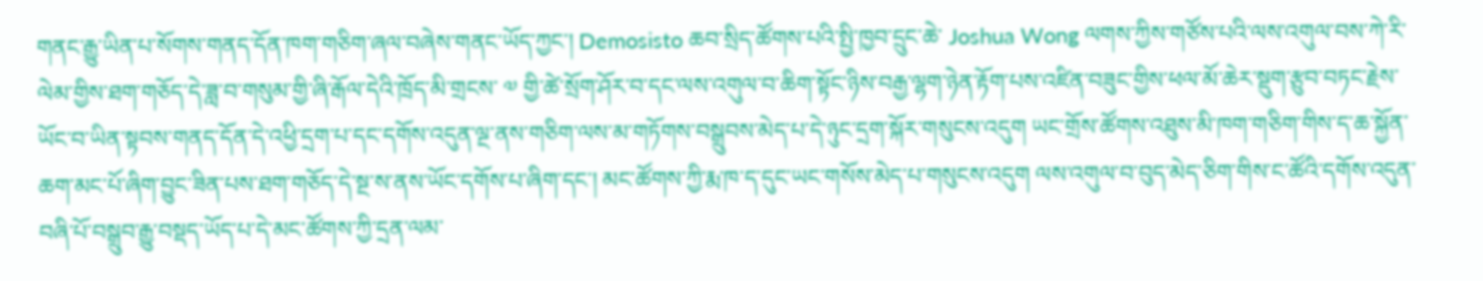གནང་རྒྱུ་ཡིན་པ་སོགས་གནད་དོན་ཁག་གཅིག་ཞལ་བཞེས་གནང་ཡོད་ཀྱང་། Demosisto ཆབ་སྲིད་ཚོགས་པའི་སྤྱི་ཁྱབ་དྲུང་ཆེ་ Joshua Wong ལགས་ཀྱིས་གཙོས་པའི་ལས་འགུལ་བས་ཀེ་རི་ལེམ་གྱིས་ཐག་གཅོད་དེ་ཟླ་བ་གསུམ་གྱི་ཞི་རྒོལ་དེའི་ཁྲོད་མི་གྲངས་ ༧ གྱི་ཚེ་སྲོག་ཤོར་བ་དང་ལས་འགུལ་བ་ཆིག་སྟོང་ཉིས་བརྒྱ་ལྷག་ཉེན་རྟོག་པས་འཛིན་བཟུང་གྱིས་ཕལ་མོ་ཆེར་སྡུག་རྩུབ་བཏང་རྗེས་ཡོང་བ་ཡིན་སྟབས་གནད་དོན་དེ་འཕྱི་དྲག་པ་དང་དགོས་འདུན་ལྔ་ནས་གཅིག་ལས་མ་གཏོགས་བསྒྲུབས་མེད་པ་དེ་ཉུང་དྲག་སྐོར་གསུངས་འདུག ཡང་གྲོས་ཚོགས་འཐུས་མི་ཁག་གཅིག་གིས་ད་ཆ་སྐྱོན་ཆག་མང་པོ་ཞིག་བྱུང་ཟིན་པས་ཐག་གཅོད་དེ་སྔ་ས་ནས་ཡོང་དགོས་པ་ཞིག་དང་། མང་ཚོགས་ཀྱི་རྨ་ཁ་ད་དུང་ཡང་གསོས་མེད་པ་གསུངས་འདུག ལས་འགུལ་བ་བུད་མེད་ཅིག་གིས་ང་ཚོའི་དགོས་འདུན་བཞི་པོ་བསྒྲུབ་རྒྱུ་བསྡད་ཡོད་པ་དེ་མང་ཚོགས་ཀྱི་དྲན་ལམ་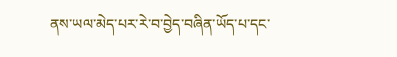ནས་ཡལ་མེད་པར་རེ་བ་བྱེད་བཞིན་ཡོད་པ་དང་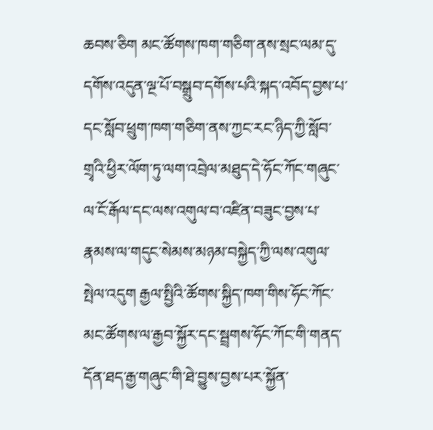ཆབས་ཅིག མང་ཚོགས་ཁག་གཅིག་ནས་སྲང་ལམ་དུ་དགོས་འདུན་ལྔ་པོ་བསྒྲུབ་དགོས་པའི་སྐད་འབོད་བྱས་པ་དང་སློབ་ཕྲུག་ཁག་གཅིག་ནས་ཀྱང་རང་ཉིད་ཀྱི་སློབ་གྲྭའི་ཕྱིར་ལོག་ཏུ་ལག་འབྲེལ་མཐུད་དེ་ཧོང་ཀོང་གཞུང་ལ་ངོ་རྒོལ་དང་ལས་འགུལ་བ་འཛིན་བཟུང་བྱས་པ་རྣམས་ལ་གདུང་སེམས་མཉམ་བསྐྱེད་ཀྱི་ལས་འགུལ་སྤེལ་འདུག རྒྱལ་སྤྱིའི་ཚོགས་སྐྱིད་ཁག་གིས་ཧོང་ཀོང་མང་ཚོགས་ལ་རྒྱབ་སྐྱོར་དང་སྦྲགས་ཧོང་ཀོང་གི་གནད་དོན་ཐད་རྒྱ་གཞུང་གི་ཐེ་བྱུས་བྱས་པར་སྐྱོན་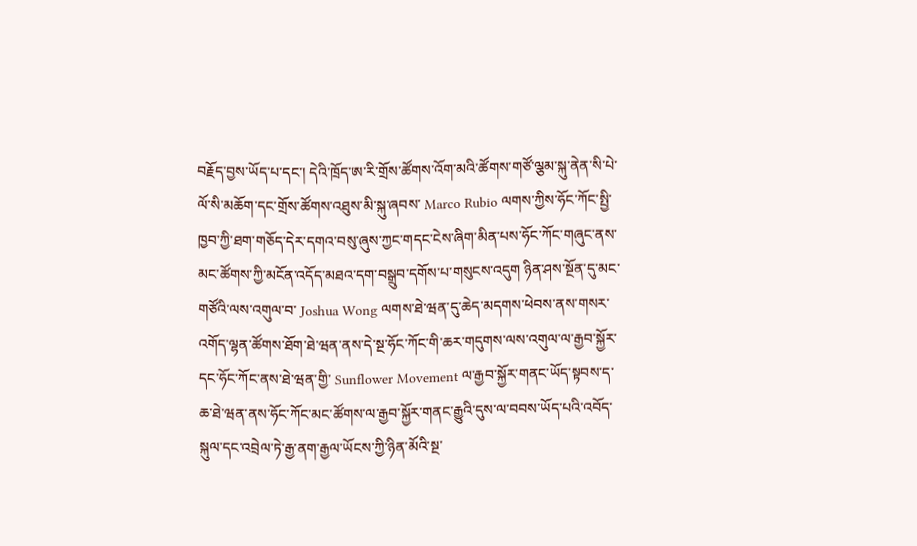བརྗོད་བྱས་ཡོད་པ་དང་། དེའི་ཁྲོད་ཨ་རི་གྲོས་ཚོགས་འོག་མའི་ཚོགས་གཙོ་ལྕམ་སྐུ་ནེན་སི་པེ་ལོ་སི་མཆོག་དང་གྲོས་ཚོགས་འཐུས་མི་སྐུ་ཞབས་ Marco Rubio ལགས་ཀྱིས་ཧོང་ཀོང་སྤྱི་ཁྱབ་ཀྱི་ཐག་གཅོད་དེར་དགའ་བསུ་ཞུས་ཀྱང་གདང་ངེས་ཞིག་མིན་པས་ཧོང་ཀོང་གཞུང་ནས་མང་ཚོགས་ཀྱི་མངོན་འདོད་མཐའ་དག་བསྒྲུབ་དགོས་པ་གསུངས་འདུག ཉིན་ཤས་སྔོན་དུ་མང་གཙོའི་ལས་འགུལ་བ་ Joshua Wong ལགས་ཐེ་ཝན་དུ་ཆེད་མདགས་ཕེབས་ནས་གསར་འགོད་ལྷན་ཚོགས་ཐོག་ཐེ་ཝན་ནས་དེ་སྔ་ཧོང་ཀོང་གི་ཆར་གདུགས་ལས་འགུལ་ལ་རྒྱབ་སྐྱོར་དང་ཧོང་ཀོང་ནས་ཐེ་ཝན་གྱི་ Sunflower Movement ལ་རྒྱབ་སྐྱོར་གནང་ཡོད་སྟབས་ད་ཆ་ཐེ་ཝན་ནས་ཧོང་ཀོང་མང་ཚོགས་ལ་རྒྱབ་སྐྱོར་གནང་རྒྱུའི་དུས་ལ་བབས་ཡོད་པའི་འབོད་སྐུལ་དང་འབྲེལ་ཏེ་རྒྱ་ནག་རྒྱལ་ཡོངས་ཀྱི་ཉིན་མོའི་སྔ་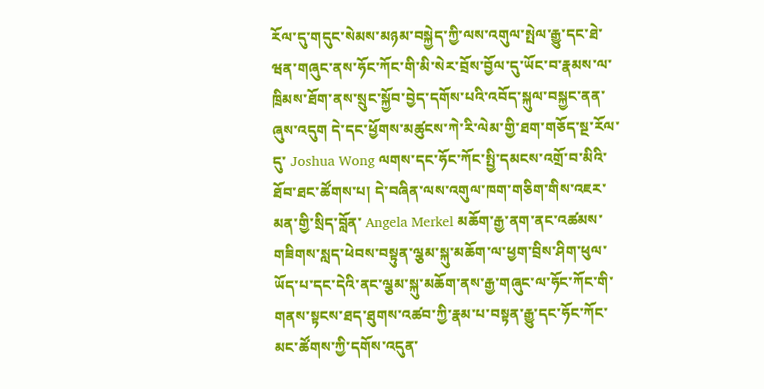རོལ་དུ་གདུང་སེམས་མཉམ་བསྐྱེད་ཀྱི་ལས་འགུལ་སྤེལ་རྒྱུ་དང་ཐེ་ཝན་གཞུང་ནས་ཧོང་ཀོང་གི་མི་སེར་བྲོས་བྱོལ་དུ་ཡོང་བ་རྣམས་ལ་ཁྲིམས་ཐོག་ནས་སྲུང་སྐྱོབ་བྱེད་དགོས་པའི་འབོད་སྐུལ་བསྐྱང་ནན་ཞུས་འདུག དེ་དང་ཕྱོགས་མཚུངས་ཀེ་རི་ལེམ་གྱི་ཐག་གཅོད་སྔ་རོལ་དུ་ Joshua Wong ལགས་དང་ཧོང་ཀོང་སྤྱི་དམངས་འགྲོ་བ་མིའི་ཐོབ་ཐང་ཚོགས་པ། དེ་བཞིན་ལས་འགུལ་ཁག་གཅིག་གིས་འཇར་མན་གྱི་སྲིད་བློན་ Angela Merkel མཆོག་རྒྱ་ནག་ནང་འཚམས་གཟིགས་སླད་ཕེབས་བསྟུན་ལྕམ་སྐུ་མཆོག་ལ་ཕྱག་བྲིས་ཤིག་ཕུལ་ཡོད་པ་དང་དེའི་ནང་ལྕམ་སྐུ་མཆོག་ནས་རྒྱ་གཞུང་ལ་ཧོང་ཀོང་གི་གནས་སྟངས་ཐད་ཐུགས་འཚབ་ཀྱི་རྣམ་པ་བསྟན་རྒྱུ་དང་ཧོང་ཀོང་མང་ཚོགས་ཀྱི་དགོས་འདུན་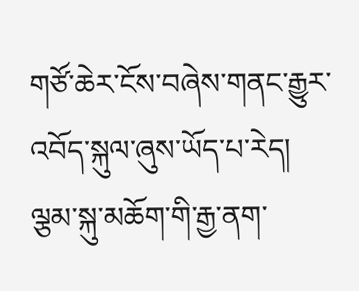གཙོ་ཆེར་ངོས་བཞེས་གནང་རྒྱུར་འབོད་སྐུལ་ཞུས་ཡོད་པ་རེད། ལྕམ་སྐུ་མཆོག་གི་རྒྱ་ནག་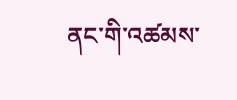ནང་གི་འཚམས་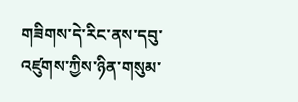གཟིགས་དེ་རིང་ནས་དབུ་འཛུགས་ཀྱིས་ཉིན་གསུམ་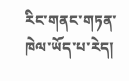རིང་གནང་གཏན་ཁེལ་ཡོད་པ་རེད།